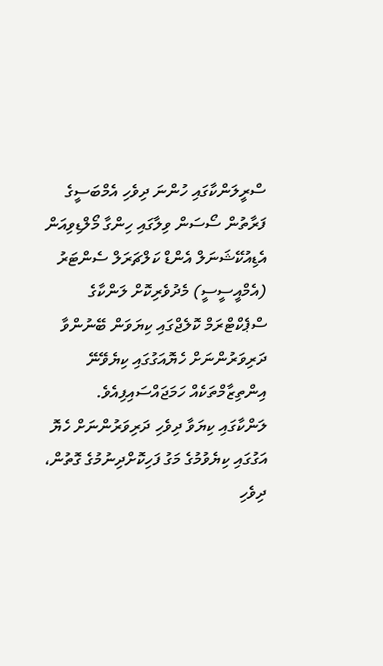ސްރީލަންކާގައި ހުންނަ ދިވެހި އެމްބަސީގެ ފަރާތުން ސޯސަން ވިލާގައި ހިންގާ މޯލްޑިވިއަން އެޑިއުކޭޝަނަލް އެންޑް ކަލްޗަރަލް ސެންޓަރު (އެމްއީސީސީ) މެދުވެރިކޮށް ލަންކާގެ ސްޕެކްޓްރަމް ކޮލެޖްގައި ކިޔަވަން ބޭނުންވާ ދަރިވަރުންނަށް ހެޔޮއަގުގައި ކިޔެވޭނޭ އިންތިޒާމްތަކެއް ހަމަޖައްސައިފިއެވެ.
ލަންކާގައި ކިޔަވާ ދިވެހި ދަރިވަރުންނަށް ހެޔޮ އަގުގައި ކިޔެވުމުގެ މަގު ފަހިކޮށްދިނުމުގެ ގޮތުން، ދިވެހި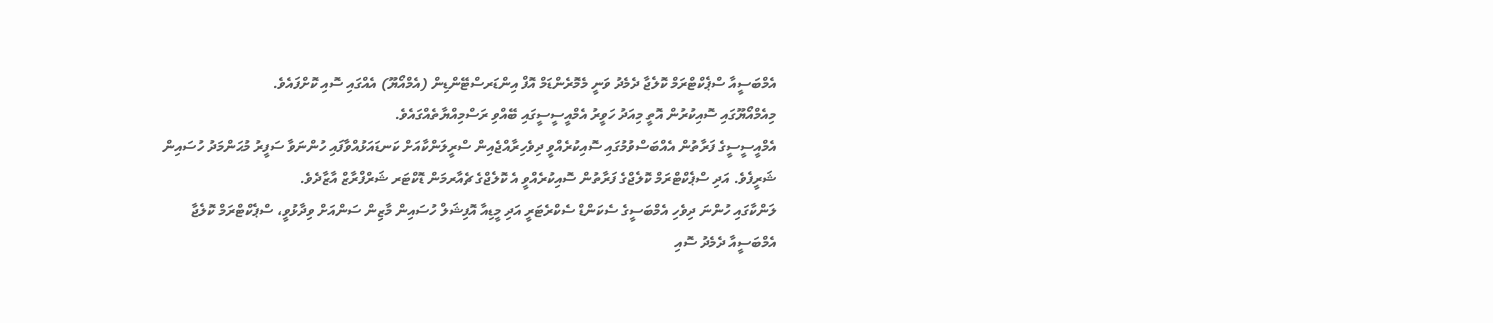އެމްބަސީއާ ސްޕެކްޓްރަމް ކޮލެޖާ ދެމެދު ވަނީ މެމޮރެންޑަމް އޮފް އިންޑަރސްޓޭންޑިން (އެމްއޯޔޫ) އެއްގައި ސޮއި ކޮށްފައެވެ.
މިއެމްއޯޔޫގައި ސޮއިކުރުން އޮތީ މިއަދު ހަވީރު އެމްއީސީސީގައި ބޭއްވި ރަސްމިއްޔާތެއްގައެވެ.
އެމްއީސީސީގެ ފަރާތުން އެއްބަސްވުމުގައި ސޮއިކުރެއްވީ ދިވެހިރާއްޖެއިން ސްރީލަންކާއަށް ކަނޑައަޅުއްވާފައި ހުންނަވާ ސަފީރު މުޙަންމަދު ހުސައިން ޝަރީފެވެ. އަދި ސްޕެކްޓްރަމް ކޮލެޖްގެ ފަރާތުން ސޮއިކުރެއްވީ އެ ކޮލެޖްގެ ޗެއާރމަން ޑޮކްޓަރ ޝަރްފްރާޒް އާޒާދެވެ.
ލަންކާގައި ހުންނަ ދިވެހި އެމްބަސީގެ ސެކަންޑް ސެކްރެޓަރީ އަދި މީޑިއާ އޮފިޝަލް ހުސައިން މާޒިން ސަންއަށް ވިދާޅުވީ، ސްޕެކްޓްރަމް ކޮލެޖާ އެމްބަސީއާ ދެމެދު ސޮއި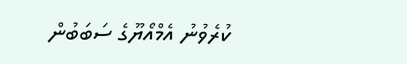ކުރެވުނު އެމްއޯޔޫގެ ސަބަބުން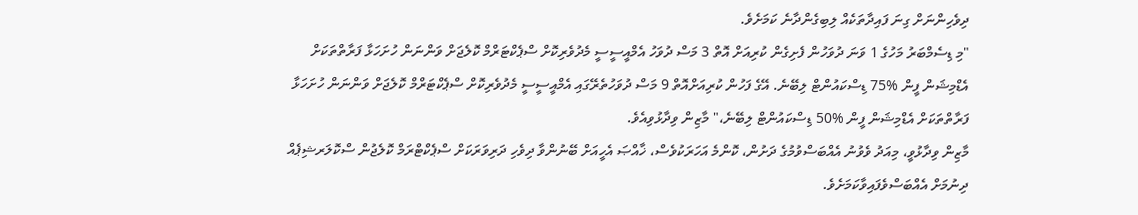ދިވެހިންނަށް ގިނަ ފައިދާތަކެއް ލިބިގެންދާނެ ކަމަށެވެ.
"މި ޑިސެމްބަރު މަހުގެ 1 ވަނަ ދުވަހުން ފެށިގެން ކުރިއަށް އޮތް 3 މަސް ދުވަހު އެމްއީސީސީ މެދުވެރިކޮށް ސްޕެކްޓަރްމް ކޮލެޖަށް ވަންނަން ހުށަހަޅާ ފަރާތްތަކަށް އެޑްމިޝަން ފީން %75 ޑިސްކައުންޓް ލިބޭނެ. އޭގެ ފަހުން ކުރިއަށްއޮތް 9 މަސް ދުވަހުތެރޭގައި އެމްއީސީސީ މެދުވެރިކޮށް ސްޕެކްޓަރްމް ކޮލެޖަށް ވަންނަން ހުށަހަޅާ ފަރާތްތަކަށް އެޑްމިޝަން ފީން %50 ޑިސްކައުންޓް ލިބޭނެ،" މާޒިން ވިދާޅުވިއެވެ.
މާޒިން ވިދާޅުވީ، މިއަދު ވެވުނު އެއްބަސްވުމުގެ ދަށުން، ކޮންމެ އަހަރަކުވެސް، ޚާއްޞަ އެހީއަށް ބޭނުންވާ ދިވެހި ދަރިވަރަކަށް ސްޕެކްޓްރަމް ކޮލެޖުން ސްކޮލަރޝިޕެއް ދިނުމަށް އެއްބަސްވެފައިވާކަމަށެވެ.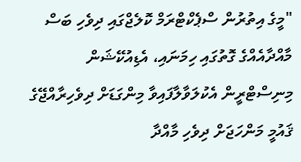"މީގެ އިތުރުން ސްޕެކްޓްރަމް ކޮލެޖްގައި ދިވެހި ބަސް މާއްދާއެއްގެ ގޮތުގައި ހިމަނައި، އެޑިއުކޭޝަން މިނިސްޓްރީން އެކުލަވާލާފައިވާ މިންގަޑަށް ދިވެހިރާއްޖޭގެ ޤައުމީ މަންހަޖަށް ދިވެހި މާއްދާ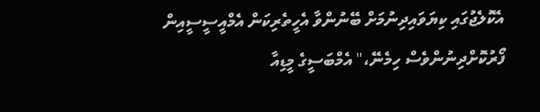އެކޮލެޖުގައި ކިޔަވައިދިނުމަށް ބޭނުންވާ އެހީތެރިކަން އެމްއީސީސީއިން ފޯރުކޮށްދިނުންވެސް ހިމެނޭ،" އެމްބަސީގެ މީޑިއާ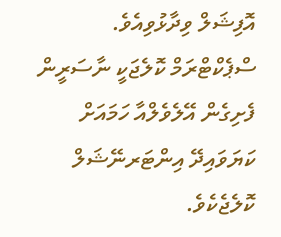އޮފިޝަލް ވިދާޅުވިއެވެ.
ސްޕެކްޓްރަމް ކޮލެޖަކީ ނާސަރީން ފެށިގެން އޭލެވެލްއާ ހަމައަށް ކަޔަވައިދޭ އިންޓަރނޭޝަލް ކޮލެޖެކެވެ.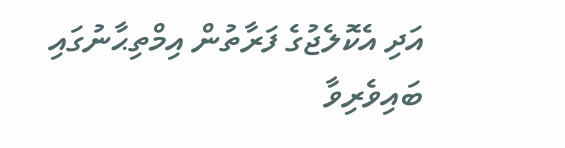އަދި އެކޮލެޖުގެ ފަރާތުން އިމްތިޙާނުގައި ބައިވެރިވާ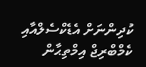ކުދިންނަށް އެޑެކްސެލްއާއި ކެމްބްރިޖް އިމްތިޙާން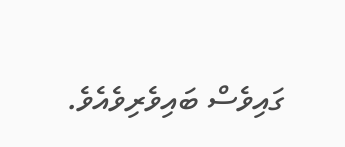ގައިވެސް ބައިވެރިވެއެވެ.